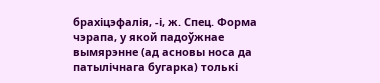брахіцэфалія, -і, ж. Спец. Форма чэрапа, у якой падоўжнае вымярэнне (ад асновы носа да патылічнага бугарка) толькі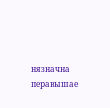нязначна перавышае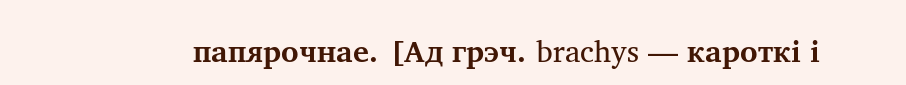папярочнае. [Ад грэч. brachys — кароткі і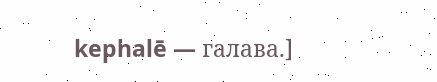kephalē — галава.]